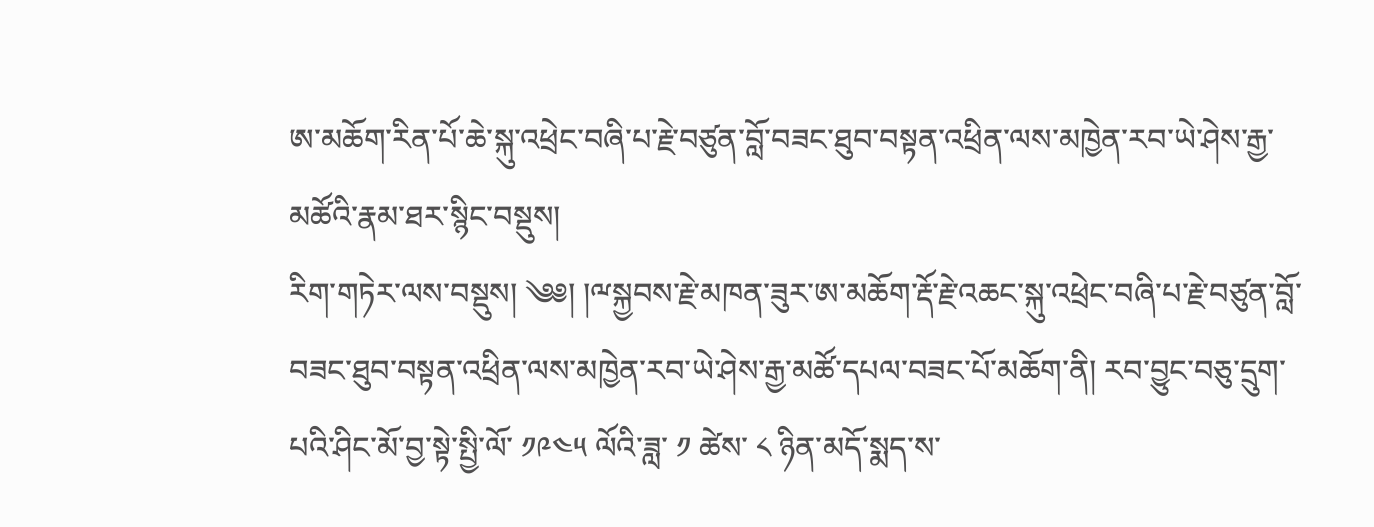ཨ་མཆོག་རིན་པོ་ཆེ་སྐུ་འཕྲེང་བཞི་པ་རྗེ་བཙུན་བློ་བཟང་ཐུབ་བསྟན་འཕྲིན་ལས་མཁྱེན་རབ་ཡེ་ཤེས་རྒྱ་མཚོའི་རྣམ་ཐར་སྙིང་བསྡུས།
རིག་གཏེར་ལས་བསྡུས། ༄༅། །ྋསྐྱབས་རྗེ་མཁན་ཟུར་ཨ་མཆོག་རྡོ་རྗེ་འཆང་སྐུ་འཕྲེང་བཞི་པ་རྗེ་བཙུན་བློ་བཟང་ཐུབ་བསྟན་འཕྲིན་ལས་མཁྱེན་རབ་ཡེ་ཤེས་རྒྱ་མཚོ་དཔལ་བཟང་པོ་མཆོག་ནི། རབ་བྱུང་བཅུ་དྲུག་པའི་ཤིང་མོ་བྱ་སྟེ་སྤྱི་ལོ་ ༡༩༤༥ ལོའི་ཟླ་ ༡ ཚེས་ ༨ ཉིན་མདོ་སྨད་ས་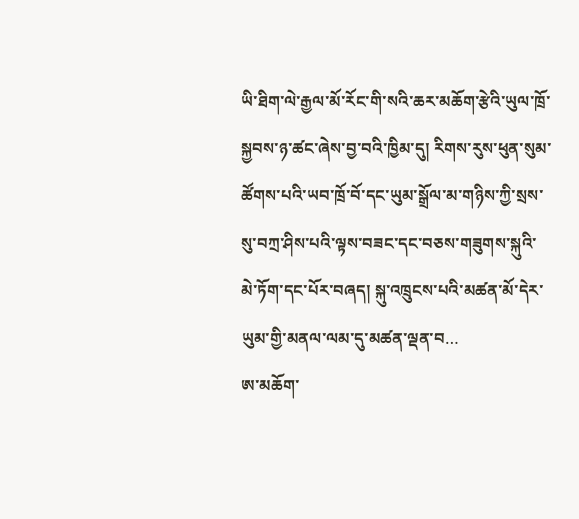ཡི་ཐིག་ལེ་རྒྱལ་མོ་རོང་གི་སའི་ཆར་མཆོག་རྩེའི་ཡུལ་ཁྲོ་སྐྱབས་ཉ་ཚང་ཞེས་བྱ་བའི་ཁྱིམ་དུ། རིགས་རུས་ཕུན་སུམ་ཚོགས་པའི་ཡབ་ཁྲོ་བོ་དང་ཡུམ་སྒྲོལ་མ་གཉིས་ཀྱི་སྲས་སུ་བཀྲ་ཤིས་པའི་ལྟས་བཟང་དང་བཅས་གཟུགས་སྐུའི་མེ་ཏོག་དང་པོར་བཞད། སྐུ་འཁྲུངས་པའི་མཚན་མོ་དེར་ཡུམ་གྱི་མནལ་ལམ་དུ་མཚན་ལྡན་བ…
ཨ་མཆོག་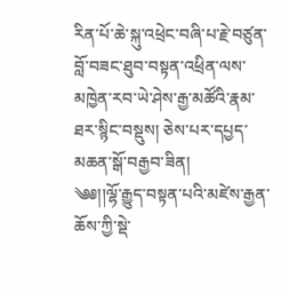རིན་པོ་ཆེ་སྐུ་འཕྲེང་བཞི་པ་རྗེ་བཙུན་བློ་བཟང་ཐུབ་བསྟན་འཕྲིན་ལས་མཁྱེན་རབ་ཡེ་ཤེས་རྒྱ་མཚོའི་རྣམ་ཐར་སྙིང་བསྡུས། ཅེས་པར་དཔྱད་མཆན་སྒོ་བརྒྱབ་ཟིན།
༄༅།།ལྷོ་རྒྱུད་བསྟན་པའི་མཛེས་རྒྱན་ཆོས་ཀྱི་སྡེ་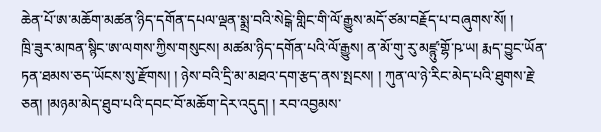ཆེན་པོ་ཨ་མཆོག་མཚན་ཉིད་དགོན་དཔལ་ལྡན་སྨྲ་བའི་སེངྒེ་གླིང་གི་ལོ་རྒྱུས་མདོ་ཙམ་བརྗོད་པ་བཞུགས་སོ། །
ཁྲི་ཟུར་མཁན་སྙིང་ཨ་ལགས་ཀྱིས་གསུངས། མཚམ་ཉིད་དགོན་པའི་ལོ་རྒྱུས། ན་མོ་གུ་རུ་མཛྙུ་གྷོ་ཥ་ཡ། རྨད་བྱུང་ཡོན་ཏན་ཐམས་ཅད་ཡོངས་སུ་རྫོགས། ། ཉེས་བའི་དྲི་མ་མཐའ་དག་རྩད་ནས་སྤངས། ། ཀུན་ལ་ཉེ་རིང་མེད་པའི་ཐུགས་རྗེ་ཅན། །མཉམ་མེད་ཐུབ་པའི་དབང་བོ་མཆོག་དེར་འདུད། ། རབ་འབྱམས་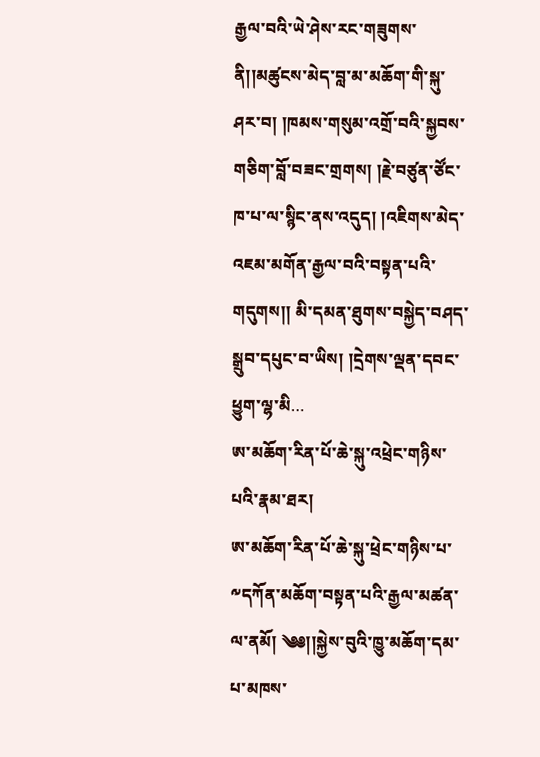རྒྱལ་བའི་ཡེ་ཤེས་རང་གཟུགས་ནི།།མཚུངས་མེད་བླ་མ་མཆོག་གི་སྐུ་ཤར་བ། །ཁམས་གསུམ་འགྲོ་བའི་སྐྱབས་གཅིག་བློ་བཟང་གྲགས། །རྗེ་བཙུན་ཙོང་ཁ་པ་ལ་སྙིང་ནས་འདུད། །འཇིགས་མེད་འཇམ་མགོན་རྒྱལ་བའི་བསྟན་པའི་གདུགས།། མི་དམན་ཐུགས་བསྐྱེད་བཤད་སྒྲུབ་དཔུང་བ་ཡིས། །དྲེགས་ལྡན་དབང་ཕྱུག་ལྷ་མི…
ཨ་མཆོག་རིན་པོ་ཆེ་སྐུ་འཕྲེང་གཉིས་པའི་རྣམ་ཐར།
ཨ་མཆོག་རིན་པོ་ཆེ་སྐུ་ཕྲེང་གཉིས་པ་༸དཀོན་མཆོག་བསྟན་པའི་རྒྱལ་མཚན་ལ་ནམོ། ༄༅།།སྐྱེས་བུའི་ཁྱུ་མཆོག་དམ་པ་མཁས་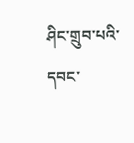ཤིང་གྲུབ་པའི་དབང་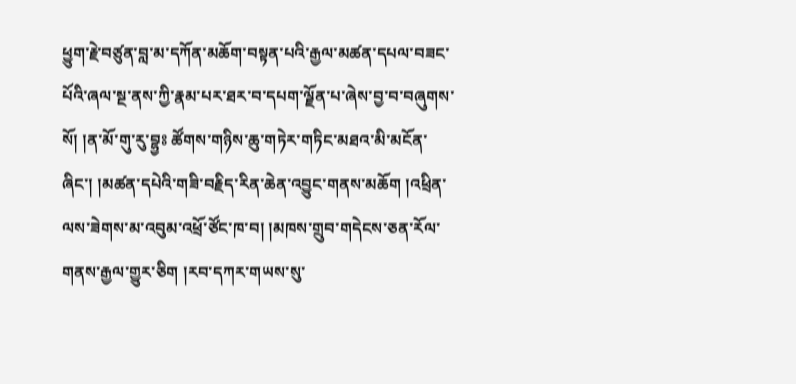ཕྱུག་རྗེ་བཙུན་བླ་མ་དཀོན་མཆོག་བསྟན་པའི་རྒྱལ་མཚན་དཔལ་བཟང་པོའི་ཞལ་སྔ་ནས་ཀྱི་རྣམ་པར་ཐར་བ་དཔག་ལྗོན་པ་ཞེས་བྱ་བ་བཞུགས་སོ། །ན་མོ་གུ་རུ་བྷྱཿ ཚོགས་གཉིས་ཆུ་གཏེར་གཏིང་མཐའ་མི་མངོན་ཞིང་། །མཚན་དཔེའི་གཟི་བརྗིད་རིན་ཆེན་འབྱུང་གནས་མཆོག །འཕྲིན་ལས་ཟེགས་མ་འབུམ་འཕྲོ་ཙོང་ཁ་བ། །མཁས་གྲུབ་གདེངས་ཅན་རོལ་གནས་རྒྱལ་གྱུར་ཅིག །རབ་དཀར་གཡས་སུ་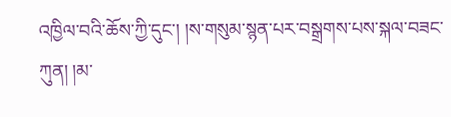འཁྱིལ་བའི་ཆོས་ཀྱི་དུང་། །ས་གསུམ་སྙན་པར་བསྒྲགས་པས་སྐལ་བཟང་ཀུན། །མ་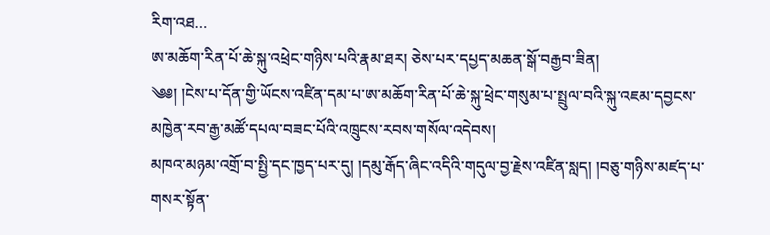རིག་འཐ…
ཨ་མཆོག་རིན་པོ་ཆེ་སྐུ་འཕྲེང་གཉིས་པའི་རྣམ་ཐར། ཅེས་པར་དཔྱད་མཆན་སྒོ་བརྒྱབ་ཟིན།
༄༅། །ངེས་པ་དོན་གྱི་ཡོངས་འཛིན་དམ་པ་ཨ་མཆོག་རིན་པོ་ཆེ་སྐུ་ཕྲེང་གསུམ་པ་སྤྲུལ་བའི་སྐུ་འཇམ་དབྱངས་མཁྱེན་རབ་རྒྱ་མཚོ་དཔལ་བཟང་པོའི་འཁྲུངས་རབས་གསོལ་འདེབས།
མཁའ་མཉམ་འགྲོ་བ་སྤྱི་དང་ཁྱད་པར་དུ། །དམུ་རྒོད་ཞིང་འདིའི་གདུལ་བྱ་རྗེས་འཛིན་སླད། །བཅུ་གཉིས་མཛད་པ་གསར་སྟོན་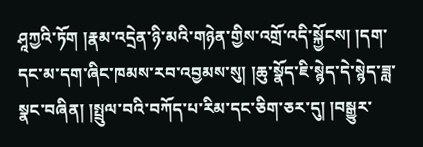ཤཱཀྱའི་ཏོག །རྣམ་འདྲེན་ཉི་མའི་གཉེན་གྱིས་འགྲོ་འདི་སྐྱོངས། །དག་དང་མ་དག་ཞིང་ཁམས་རབ་འབྱམས་སུ། །ཆུ་སྣོད་ཇི་སྙེད་དེ་སྙེད་ཟླ་སྣང་བཞིན། །སྤྲུལ་བའི་བཀོད་པ་རིམ་དང་ཅིག་ཅར་དུ། །བསྒྱུར་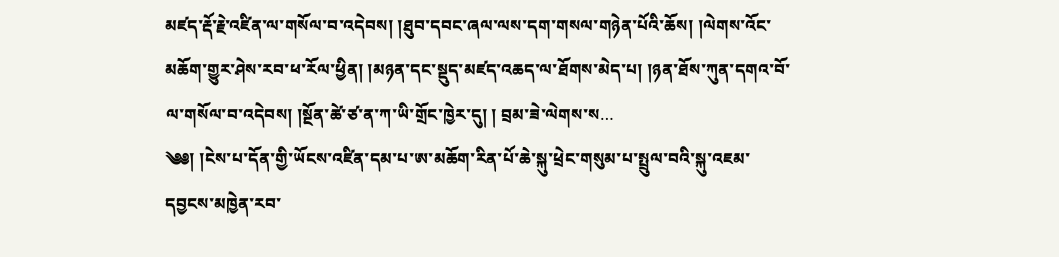མཛད་རྡོ་རྗེ་འཛིན་ལ་གསོལ་བ་འདེབས། །ཐུབ་དབང་ཞལ་ལས་དག་གསལ་གཉེན་པོའི་ཆོས། །ལེགས་འོང་མཆོག་གྱུར་ཤེས་རབ་ཕ་རོལ་ཕྱིན། །མཉན་དང་སྡུད་མཛད་འཆད་ལ་ཐོགས་མེད་པ། །ཉན་ཐོས་ཀུན་དགའ་བོ་ལ་གསོལ་བ་འདེབས། །སྔོན་ཚེ་ཙ་ན་ཀ་ཡི་གྲོང་ཁྱེར་དུ། ། བྲམ་ཟེ་ལེགས་ས…
༄༅། །ངེས་པ་དོན་གྱི་ཡོངས་འཛིན་དམ་པ་ཨ་མཆོག་རིན་པོ་ཆེ་སྐུ་ཕྲེང་གསུམ་པ་སྤྲུལ་བའི་སྐུ་འཇམ་དབྱངས་མཁྱེན་རབ་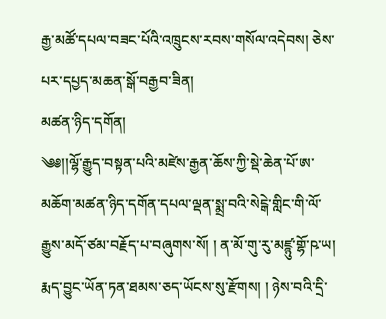རྒྱ་མཚོ་དཔལ་བཟང་པོའི་འཁྲུངས་རབས་གསོལ་འདེབས། ཅེས་པར་དཔྱད་མཆན་སྒོ་བརྒྱབ་ཟིན།
མཚན་ཉིད་དགོན།
༄༅།།ལྷོ་རྒྱུད་བསྟན་པའི་མཛེས་རྒྱན་ཆོས་ཀྱི་སྡེ་ཆེན་པོ་ཨ་མཆོག་མཚན་ཉིད་དགོན་དཔལ་ལྡན་སྨྲ་བའི་སེངྒེ་གླིང་གི་ལོ་རྒྱུས་མདོ་ཙམ་བརྗོད་པ་བཞུགས་སོ། ། ན་མོ་གུ་རུ་མཛྙུ་གྷོ་ཥ་ཡ། རྨད་བྱུང་ཡོན་ཏན་ཐམས་ཅད་ཡོངས་སུ་རྫོགས། ། ཉེས་བའི་དྲི་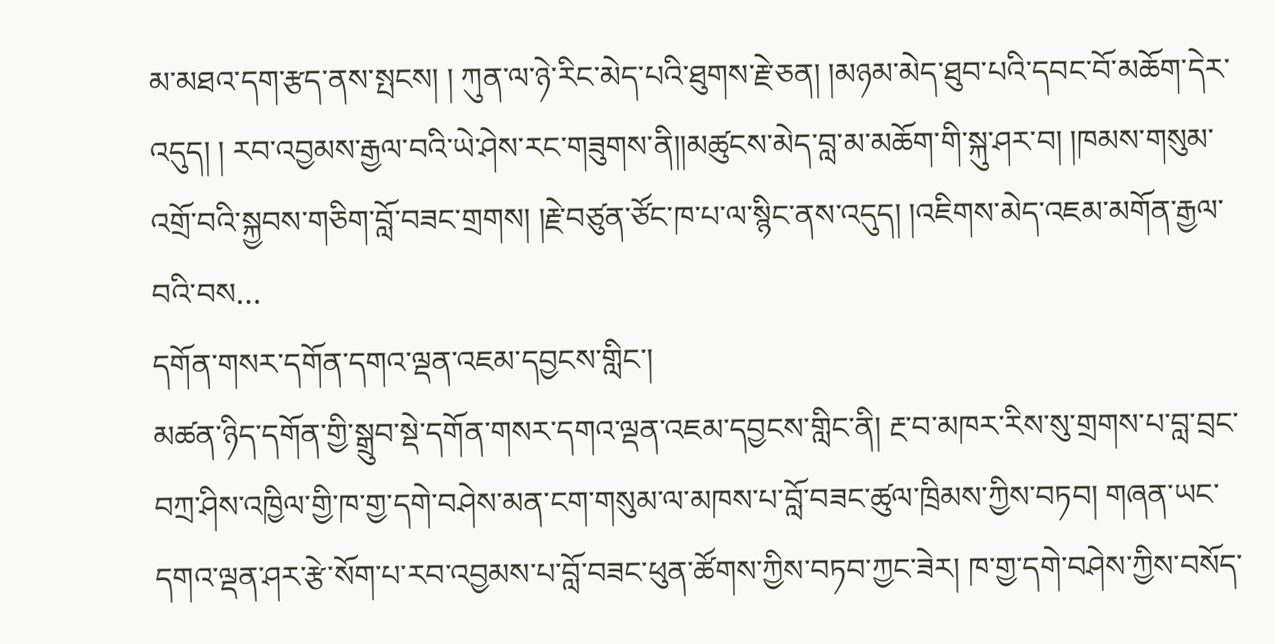མ་མཐའ་དག་རྩད་ནས་སྤངས། ། ཀུན་ལ་ཉེ་རིང་མེད་པའི་ཐུགས་རྗེ་ཅན། །མཉམ་མེད་ཐུབ་པའི་དབང་བོ་མཆོག་དེར་འདུད། ། རབ་འབྱམས་རྒྱལ་བའི་ཡེ་ཤེས་རང་གཟུགས་ནི།།མཚུངས་མེད་བླ་མ་མཆོག་གི་སྐུ་ཤར་བ། །ཁམས་གསུམ་འགྲོ་བའི་སྐྱབས་གཅིག་བློ་བཟང་གྲགས། །རྗེ་བཙུན་ཙོང་ཁ་པ་ལ་སྙིང་ནས་འདུད། །འཇིགས་མེད་འཇམ་མགོན་རྒྱལ་བའི་བས…
དགོན་གསར་དགོན་དགའ་ལྡན་འཇམ་དབྱངས་གླིང་།
མཚན་ཉིད་དགོན་གྱི་སྒྲུབ་སྡེ་དགོན་གསར་དགའ་ལྡན་འཇམ་དབྱངས་གླིང་ནི། རྔ་བ་མཁར་རིས་སུ་གྲགས་པ་བླ་བྲང་བཀྲ་ཤིས་འཁྱིལ་གྱི་ཁ་གྱ་དགེ་བཤེས་མན་ངག་གསུམ་ལ་མཁས་པ་བློ་བཟང་ཚུལ་ཁྲིམས་ཀྱིས་བཏབ། གཞན་ཡང་དགའ་ལྡན་ཤར་རྩེ་སོག་པ་རབ་འབྱམས་པ་བློ་བཟང་ཕུན་ཚོགས་ཀྱིས་བཏབ་ཀྱང་ཟེར། ཁ་གྱ་དགེ་བཤེས་ཀྱིས་བསོད་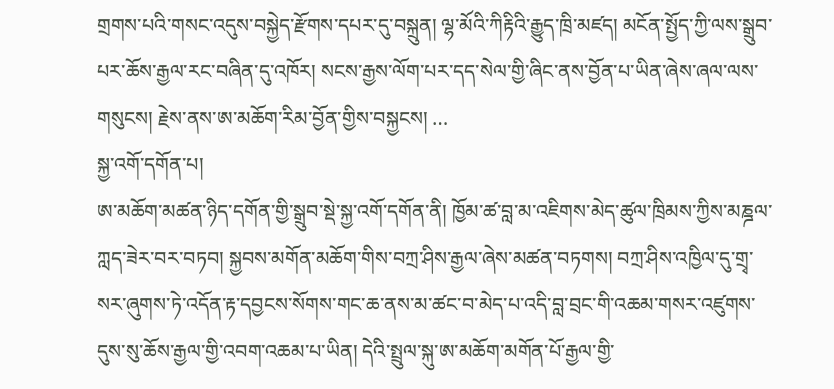གྲགས་པའི་གསང་འདུས་བསྐྱེད་རྫོགས་དཔར་དུ་བསྐྲུན། ལྷ་མོའི་ཀིརྟིའི་རྒྱུད་ཁྲི་མཛད། མངོན་སྤྱོད་ཀྱི་ལས་སྒྲུབ་པར་ཆོས་རྒྱལ་རང་བཞིན་དུ་འཁོར། སངས་རྒྱས་ལོག་པར་དད་སེལ་གྱི་ཞིང་ནས་བྱོན་པ་ཡིན་ཞེས་ཞལ་ལས་གསུངས། རྗེས་ནས་ཨ་མཆོག་རིམ་བྱོན་གྱིས་བསྐྱངས། …
སྐྱ་འགོ་དགོན་པ།
ཨ་མཆོག་མཚན་ཉིད་དགོན་གྱི་སྒྲུབ་སྡེ་སྐྱ་འགོ་དགོན་ནི། ཁྱོམ་ཚ་བླ་མ་འཇིགས་མེད་ཚུལ་ཁྲིམས་ཀྱིས་མཎྜལ་ཀླད་ཟེར་བར་བཏབ། སྐྱབས་མགོན་མཆོག་གིས་བཀྲ་ཤིས་རྒྱལ་ཞེས་མཚན་བཏགས། བཀྲ་ཤིས་འཁྱིལ་དུ་གྲྭ་སར་ཞུགས་ཏེ་འདོན་རྟ་དབྱངས་སོགས་གང་ཆ་ནས་མ་ཚང་བ་མེད་པ་འདི་བླ་བྲང་གི་འཆམ་གསར་འཛུགས་དུས་སུ་ཆོས་རྒྱལ་གྱི་འབག་འཆམ་པ་ཡིན། དེའི་སྤྲུལ་སྐུ་ཨ་མཆོག་མགོན་པོ་རྒྱལ་གྱི་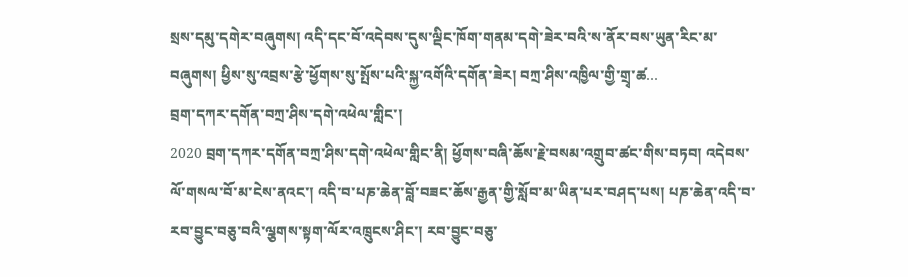སྲས་དམུ་དགེར་བཞུགས། འདི་དང་བོ་འདེབས་དུས་ལྡིང་ཁོག་གནམ་དགེ་ཟེར་བའི་ས་ནོར་བས་ཡུན་རིང་མ་བཞུགས། ཕྱིས་སུ་འབྲས་རྩེ་ཕྱོགས་སུ་སྤོས་པའི་སྐྱ་འགོའི་དགོན་ཟེར། བཀྲ་ཤིས་འཁྱིལ་གྱི་གྲྭ་ཚ…
བྲག་དཀར་དགོན་བཀྲ་ཤིས་དགེ་འཕེལ་གླིང་།
2020 བྲག་དཀར་དགོན་བཀྲ་ཤིས་དགེ་འཕེལ་གླིང་ནི། ཕྱོགས་བཞི་ཆོས་རྗེ་བསམ་འགྲུབ་ཚང་གིས་བཏབ། འདེབས་ལོ་གསལ་བོ་མ་ངེས་ནའང་། འདི་བ་པཎ་ཆེན་བློ་བཟང་ཆོས་རྒྱན་གྱི་སློབ་མ་ཡིན་པར་བཤད་པས། པཎ་ཆེན་འདི་བ་རབ་བྱུང་བཅུ་བའི་ལྕགས་སྟག་ལོར་འཁྲུངས་ཤིང་། རབ་བྱུང་བཅུ་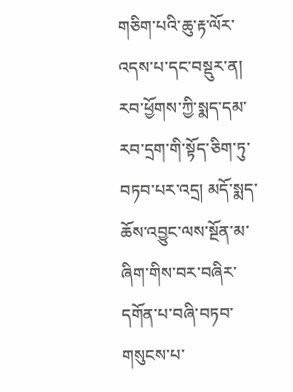གཅིག་པའི་ཆུ་རྟ་ལོར་འདས་པ་དང་བསྡུར་ན། རབ་ཕྱོགས་ཀྱི་སྨད་དམ་རབ་དྲག་གི་སྟོད་ཅིག་ཏུ་བཏབ་པར་འདྲ། མདོ་སྨད་ཆོས་འབྱུང་ལས་སྔོན་མ་ཞིག་གིས་བར་བཞིར་དགོན་པ་བཞི་བཏབ་གསུངས་པ་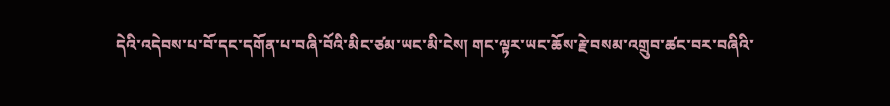དེའི་འདེབས་པ་བོ་དང་དགོན་པ་བཞི་བོའི་མིང་ཙམ་ཡང་མི་ངེས། གང་ལྟར་ཡང་ཆོས་རྗེ་བསམ་འགྲུབ་ཚང་བར་བཞིའི་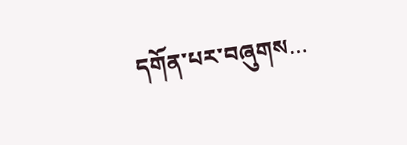དགོན་པར་བཞུགས…